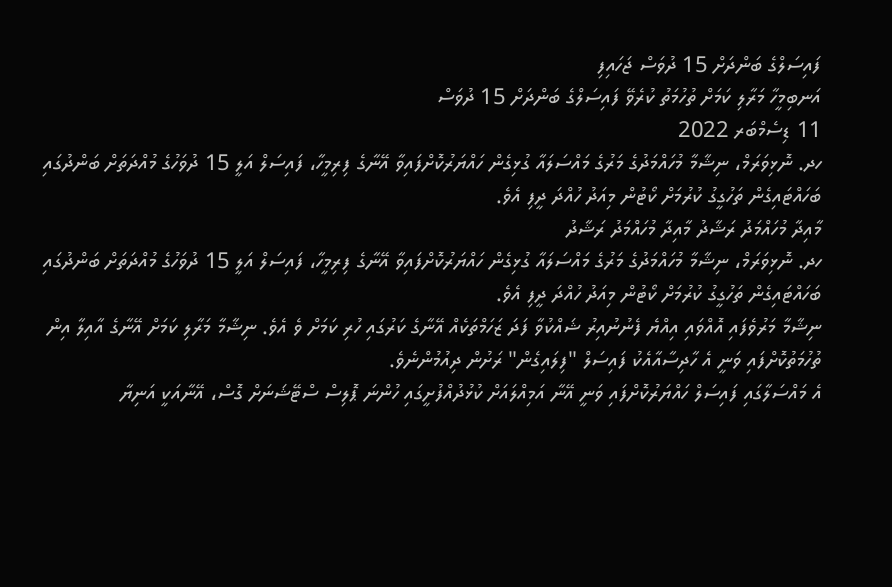ފައިސަލްގެ ބަންދަށް 15 ދުވަސް ޖަހައިފި
އަނބިމީހާ މަރާލި ކަމަށް ތުހުމަތު ކުރެވޭ ފައިސަލްގެ ބަންދަށް 15 ދުވަސް
11 ޑިސެމްބަރ 2022
ހދ. ނޮޅިވަރަމް، ނިޝާމާ މުހައްމަދުގެ މަރުގެ މައްސަލައާ ގުޅިގެން ހައްޔަރުކޮށްފައިވާ އޭނާގެ ފިރިމީހާ، ފައިސަލް އަލީ 15 ދުވަހުގެ މުއްދަތަށް ބަންދުގައި ބަހައްޓައިގެން ތަހުގީގު ކުރުމަށް ކޯޓުން މިއަދު ހުއްދަ ދީފި އެވެ.
މާއިދާ މުހައްމަދު ރަޝާދު މާއިދާ މުހައްމަދު ރަޝާދު
ހދ. ނޮޅިވަރަމް، ނިޝާމާ މުހައްމަދުގެ މަރުގެ މައްސަލައާ ގުޅިގެން ހައްޔަރުކޮށްފައިވާ އޭނާގެ ފިރިމީހާ، ފައިސަލް އަލީ 15 ދުވަހުގެ މުއްދަތަށް ބަންދުގައި ބަހައްޓައިގެން ތަހުގީގު ކުރުމަށް ކޯޓުން މިއަދު ހުއްދަ ދީފި އެވެ.
ނިޝާމާ މަރުވެފައި އޮއްވައި އިއްޔެ ފެނުނުއިރު ޝައްކުވާ ފަދަ ޒަހަމްތަކެއް އޭނާގެ ކަރުގައި ހުރި ކަމަށް ވެ އެވެ. ނިޝާމާ މަރާލި ކަމަށް އޭނާގެ އާއިލާ އިން ތުހުމަތުކޮށްފައި ވަނީ އެ ހާދިސާއާއެކު ފައިސަލް "ފިލައިގެން" ރަށުން ދިއުމުންނެވެ.
އެ މައްސަލާގައި ފައިސަލް ހައްޔަރުކޮށްފައި ވަނީ އޭނާ އަމިއްލައަށް ކުޅުދުއްފުށީގައި ހުންނަ ޕޮލިސް ސްޓޭޝަނަށް ގޮސް، އޭނާއަކީ އަނިޔާ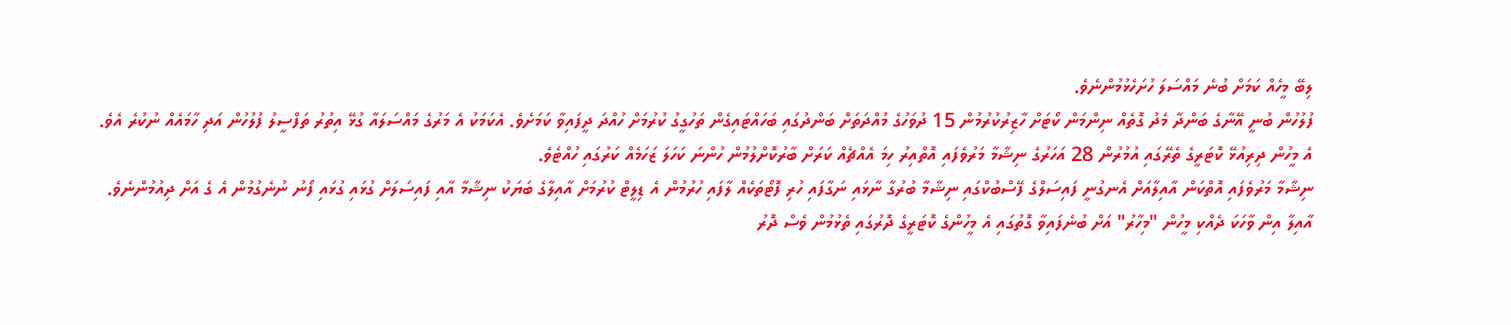ލިބޭ މީހެއް ކަމަށް ބުނެ މައްސަލަ ހުށަހެޅުމުންނެވެ.
ފުލުހުން ބުނީ އޭނާގެ ބަންދާ މެދު ގޮތެއް ނިންމަން ކޯޓަށް ހާޒިރުކުރުމުން 15 ދުވަހުގެ މުއްދަތަށް ބަންދުގައި ބަހައްޓައިގެން ތަހުގީގު ކުރުމަށް ހުއްދަ ދީފައިވާ ކަމަށެވެ. އެކަމަކު އެ މަރުގެ މައްސަލައާ ގުޅޭ އިތުރު ތަފްސީލު ފުލުހުން އަދި ހާމައެއް ނުކުރެ އެވެ.
އެ މީހުން ދިރިއުޅޭ ކޮޓަރީގެ ތެރޭގައި އުމުރުން 28 އަހަރުގެ ނިޝާމާ މަރުވެފައި އޮތްއިރު ހިމަ އެއްޗެއް ކަރަށް ބާރުކޮށްލުމުން ހުންނަ ކަހަލަ ޒަހަމެއް ކަރުގައި ހުއްޓެވެ.
ނިޝާމާ މަރުވެފައި އޮތްކަން އާއިލާއަށް އެނގުނީ ފައިސަލްގެ ފޭސްބުކްގައި ނިޝާމާ ބުރުގާ ނާޅައި ނަގާފައި ހުރި ފޮޓޯތަކެއް ލާފައި ހުރުމުން އެ ޑިލީޓް ކުރުމަށް އާއިލާގެ ބަޔަކު ނިޝާމާ އާއި ފައިސަލަށް ގުޅައި ގުޅައި ފޯނު ނުނެގުމުން އެ ގެ އަށް ދިއުމުންނެވެ.
އާއިލާ އިން ވާހަކަ ދެއްކި މީހުން "މިހާރު" އަށް ބުނެފައިވާ ގޮތުގައި އެ މީހުންގެ ކޮޓަރީގެ ދޮރުގައި ތެޅުމުން ވެސް ދޮރު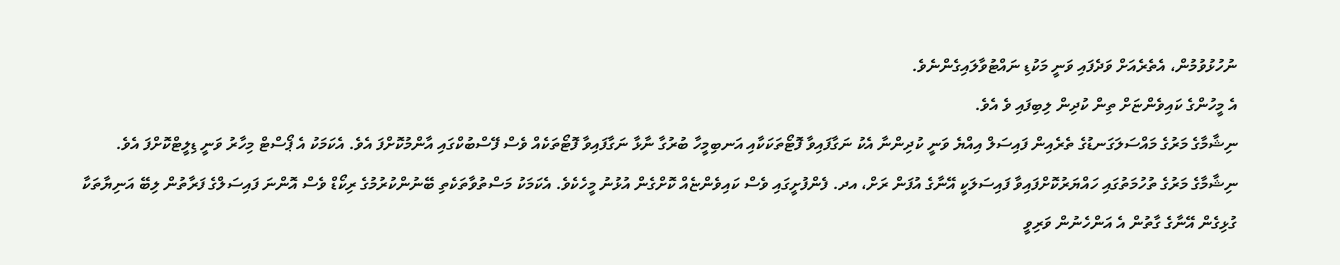ނުހުޅުވުމުން، އެތެރެއަށް ވަދެފައި ވަނީ މަކުޑި ނައްޓުވާލައިގެންނެވެ.
އެ މީހުންގެ ކައިވެންޏަށް ތިން ކުދިން ލިބިފައި ވެ އެވެ.
ނިޝާމާގެ މަރުގެ މައްސަލަގަނޑުގެ ތެރެއިން ފައިސަލް އިއްޔެ ވަނީ ކުދިންނާ އެކު ނަގާފައިވާ ފޮޓޯތަކަކާއި އަނބިމީހާ ބުރުގާ ނާޅާ ނަގާފައިވާ ފޮޓޯތަކެއް ވެސް ފޭސްބުކްގައި އާންމުކޮށްފަ އެވެ. އެކަމަކު އެ ޕޯސްޓް މިހާރު ވަނީ ޑިލީޓްކޮށްފަ އެވެ.
ނިޝާމާގެ މަރުގެ ތުހުމަތުގައި ހައްޔަރުކޮށްފައިވާ ފައިސަލަކީ އޭނާގެ އުފަން ރަށް، އދ. ފެންފުށީގައި ވެސް ކައިވެންޏެއް ކޮށްގެން އުޅުނު މީހެކެވެ. އެކަމަކު މަސްތުވާތަކެތި ބޭނުންކުރުމުގެ ރިކޯޑް ވެސް އޮންނަ ފައިސަލްގެ ފަރާތުން ލިބޭ އަނިޔާތަކާ ގުޅިގެން އޭނާގެ ގާތުން އެ އަންހެނުން ވަރިވީ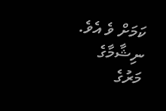ކަމަށް ވެ އެވެ.
ނިޝާމާގެ މަރުގެ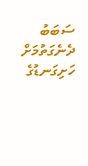ސަބަބު ދެނެގަތުމަށް ހަށިގަނޑުގެ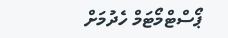ޕޯސްޓްމޯޓަމް ހެދުމަށް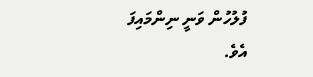ފުލުހުން ވަނީ ނިންމައިފަ އެވެ.